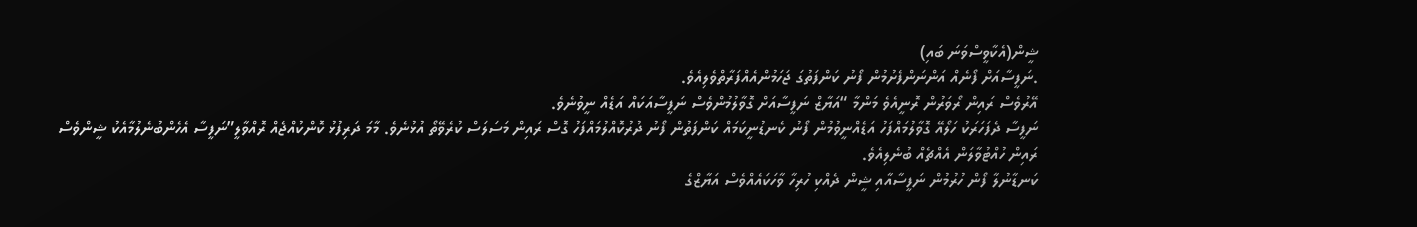ޝީން(އެކާވީސްވަނަ ބައި)
.ނަފީސާއަށް ފޯނެއް އަންނަންފެށުމުން ފޯނު ކަންފަތުގަ ޖަހަމުންއެއްފަރާތްވެލިއެވެ.
އޭރުވެސް ރައިން ރޯވަރުން ރޮނީއެވެ މަންމާ “އަޔާޒް ނަފީސާއަށް ގޮވާލުމުންވެސް ނަފީސާއަކައް އަޑެއް ނީވުނެވެ.
ނަފީސާ ދެފަހަރަކު ހަލޯއޭ ގޮވާލުމައްފަހު އަޑެއްނީވުމުން ފޯނު ކެނޑުނީކަމައް ކަންފަތުން ފޯނު ދުރުކޮއްލުމައްފަހު ގޮސް ރައިން މަސަލަސް ކުރެވޭތޯ އުޅުނެވެ. މާމަ ދަރިފުޅު ކޮންކުއްޖެއް ރޮއްވާލީ”ނަފީސާ އެހެންބުނެލުމާއެކު ޝީންވެސް ރައިން ހުއްޓުވާލަން އެއްޗެއް ބުނެލިއެވެ.
ކަނޑާނުލާ ފޯން ހުރުމުން ނަފީސާއާއި ޝީން ދެއްކި ހުރިހާ ވާހަކައެއްވެސް އަޔާޒްގެ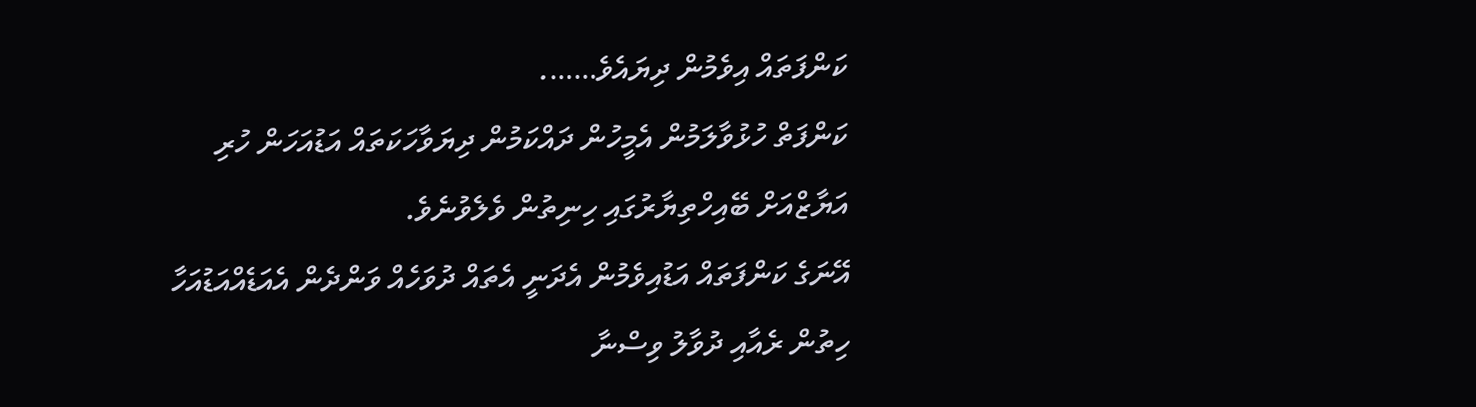ކަންފަތައް އިވެމުން ދިޔައެވެ…….
ކަންފަތް ހުޅުވާލަމުން އެމީހުން ދައްކަމުން ދިޔަވާހަކަތައް އަޑުއަހަން ހުރި އަޔާޒްއަށް ބޭއިހްތިޔާރުގައި ހިނިތުން ވެލެވުނެވެ.
އޭނަގެ ކަންފަތައް އަޑުއިވެމުން އެދަނީ އެތައް ދުވަހެއް ވަންދެން އެއަޑެއްއަޑުއަހާ ހިތުން ރެއާއި ދުވާލު ވިސްނާ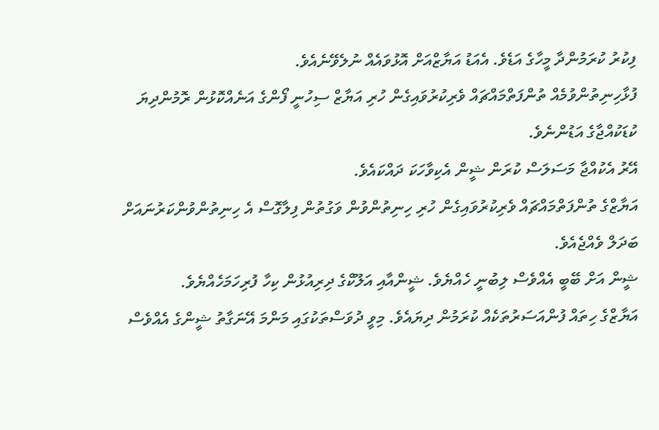ފިކުރު ކުރަމުންދާ މީހާގެ އަޑެވެ. އެއަޑު އަޔާޒްއަށް އޮޅުވައެއް ނުލެވޭނެއެވެ.
ފުޅާހިނިތުންވުމެއް ތުންފަތްމައްޗައް ވެރިކުރުވައިގެން ހުރި އަޔާޒް ސިހުނީ ފޯންގެ އަނެއްކޮޅުން ރޮމުންދިޔަ ކުޑަކުއްޖާގެ އަޑުންނެވެ.
އޭރު އެކުއްޖާ މަސަލަސް ކުރަން ޝީން އެކިވާހަކަ ދައްކައެވެ.
އަޔާޒްގެ ތުންފަތްމައްޗައް ވެރިކުރުވައިގެން ހުރި ހިނިތުންވުން ވަގުތުން ފިލާގޮސް އެ ހިނިތުންވުންކަރުނައަށް ބަދަލް ވެއްޖެއެވެ.
ޝީން އަށް ބޭބީ އެއްވެސް ލިބުނީ ހެއްޔެވެ. ޝީންއާއި އަލޫކްގެ ދިރިއުޅުން ކިހާ ފުރިހަމަހެއްޔެވެ.
އަޔާޒްގެ ހިތައް ފުންއަސަރުތަކެއް ކުރަމުން ދިޔައެވެ. މިވީ ދުވަސްތަކުގައި މަންމަ އޭނަގާތު ޝީންގެ އެއްވެސް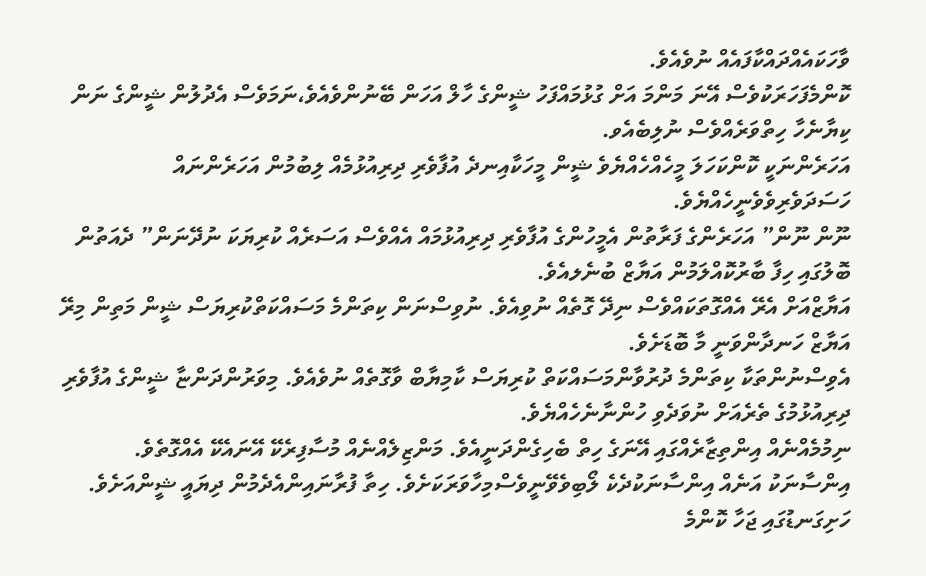ވާހަކައެއްދައްކާފައެއް ނުވެއެވެ.
ކޮންމެފަހަރަކުވެސް އޭނަ މަންމަ އަށް ގުޅުމައްފަހު ޝީންގެ ހާލް އަހަން ބޭނުންވެއެވެ،ނަމަވެސް އެދުލުން ޝީންގެ ނަން ކިޔާނެހާ ހިތްވަރެއްވެސް ނުލިބެއެވ.
އަހަރެންނަކީ ކޮންކަހަލަ މީހެއްހެއްޔެވެ ޝީން މީހަކާއިނދެ އުފާވެރި ދިރިއުޅުމެއް ލިބުމުން އަހަރެންނައް ހަސަދަވެރިވެވެނީހެއްޔެވެ.
ނޫން ނޫން” އަހަރެންގެ ފަރާތުން އެމީހުންގެ އުފާވެރި ދިރިއުޅުމައް އެއްވެސް އަސަރެއް ކުރިޔަކަ ނުދޭނަން” ދެއަތުން ބޮލުގައި ހިފާ ބާރުކޮއްލަމުން އަޔާޒް ބުނެލއެވެ.
އަޔާޒްއަށް އެރޭ އެއްގޮތަކައްވެސް ނިދޭ ގޮތެއް ނުވިއެވެ. ނުވިސްނަން ކިތަންމެ މަސައްކަތްކުރިޔަސް ޝީން މަތިން މިރޭ އަޔާޒް ހަނދާންވަނީ މާ ބޮޑަށެވެ.
އެވިސްނުންތަކާ ކިތަންމެ ދުރުވާންމަސައްކަތް ކުރިޔަސް ކާމިޔާބް ވާގޮތެއް ނުވެއެވެ. މިވަރުންދަންޏާ ޝީންގެ އުފާވެރި ދިރިއުޅުމުގެ ތެރެއަށް ނުވަދެވި ހުންނާނެހެއްޔެވެ.
ނިމުމެއްނެއް އިންތިޒާރެއްގައި އޭނަގެ ހިތް ބެހިގެންދަނީއެވެ. މަންޒިލެއްނެއް މުސާފިރެކޭ އޭނައެކޭ އެއްގޮތެވެ.
އިންސާނަކު އަނެއް އިންސާނަކުދެކެ ލޯބިވެވޭނީވެސްމިހާވަރަކަށެވެ. ހިތާ ފުރާނައިންއެދެމުން ދިޔައީ ޝީންއަށެވެ.
ހަށިގަނޑުގައި ޖަހާ ކޮންމެ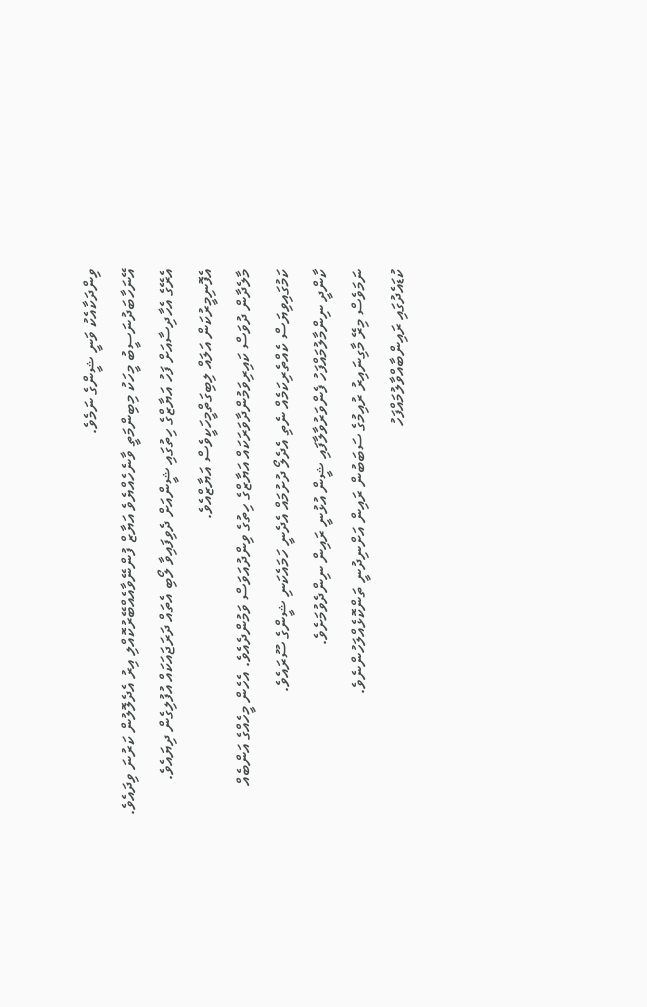ވިންދަކާއެކު ވަނީ ޝީންގެ ނަމެވެ.
އޭނަހާބަދުނަސީބު މީހަކު މިބިންމަތީ ވާނެހެއްޔެވެ އަޔާޒް ފުންނޭވާއެއްބޭރުކޮއްލި އިރު އެދެލޮލުން ކަރުނަ ވިދައެވެ.
އެރޭގެ އެހާދިސާއަށް ފަހު އަޔާޒްގެ ހިތުގައި ޝީންއަށް ދެވިފައިވާ ލޯބި އެތައް ދަރަޖައަކައް އުފުލިގެން ދިޔައެވެ. އެފޮނިމީރުކަން އަލައް ލިބިގަތްމީހަކީވެސް އަޔާޒްއެވެ.
މާލެދާން ދުވަސް ކައިރިވަމުންދާވަރަކައް އަޔާޒްގެ ހިތުގެ ވިންދުއަވަސް ވަމުންދެއެވެ. އެހެން މީހެއްގެ އަންބެއް ކަމުގައިވިޔަސް ކެއްތެރިކަމެއް ނެތި އެދެލޯ ދުށުމައް އެދެނީ ހަމައެކަނި ޝީންގެ ސޫރައެވެ.
ކާންދީ ނިންމާލުމައްފަހު ފެންވަރުވާލާފައި ޝީން އުޅުނީ ރައިން ނިންދެވުމަށެވެ.
ނަމަވެސް މިރޭ މާގިނައިރު ރުއިމުގެ ސަބަބުން ރައިން އަށްނިދުނީ ތަންކޮޅެއްލަހުންނެވެ.
ކުޑައެދުގައި ރައިންބާއްވާލުމައްފަހު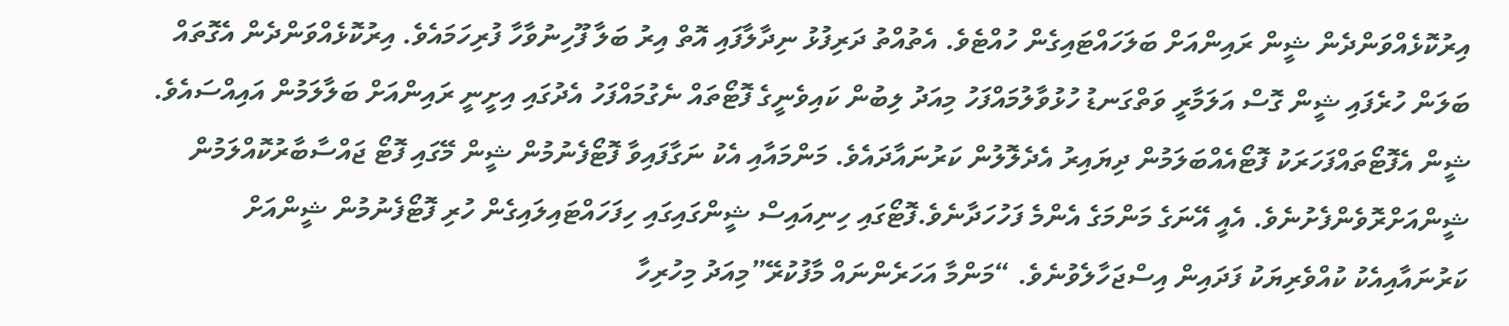އިރުކޮޅެއްވަންދެން ޝީން ރައިންއަށް ބަލަހައްޓައިގެން ހުއްޓެވެ. އެތުއްތު ދަރިފުޅު ނިދާލާފައި އޮތް އިރު ބަލާ ފޫހިނުވާހާ ފުރިހަމައެވެ. އިރުކޮޅެއްވަންދެން އެގޮތައް ބަލަން ހުރެފައި ޝީން ގޮސް އަލަމާރީ ވަތްގަނޑު ހުޅުވާލުމައްފަހު މިއަދު ލިބުން ކައިވެނީގެ ފޮޓޯތައް ނެގުމައްފަހު އެދުގައި އިށީނީ ރައިންއަށް ބަލާލަމުން އައިއްސައެވެ.
ޝީން އެފޮޓޯތައްފަހަރަކު ފޮޓޯއެއްބަލަމުން ދިޔައިރު އެދެލޮލުން ކަރުނައާދައެވެ. މަންމައާއި އެކު ނަގާފައިވާ ފޮޓޯފެނުމުން ޝީން މޭގައި ފޮޓޯ ޖައްސާބާރުކޮއްލަމުން ޝީންއަށްރޮވެންފެށުނެވެ. އެއީ އޭނަގެ މަންމަގެ އެންމެ ފަހުހަދާނެވެ.ފޮޓޯގައި ހިނިއައިސް ޝީންގައިގައި ހިފަހައްޓައިލައިގެން ހުރި ފޮޓޯފެނުމުން ޝީންއަށް ކަރުނައާއިއެކު ކުއްވެރިޔަކު ފަދައިން އިސްޖަހާލެވުނެވެ. “މަންމާ އަހަރެންނައް މާފުކުރޭ”މިއަދު މިހުރިހާ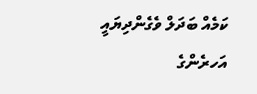ކަމެއް ބަދަލް ވެގެންދިޔައީ އަހރެންގެ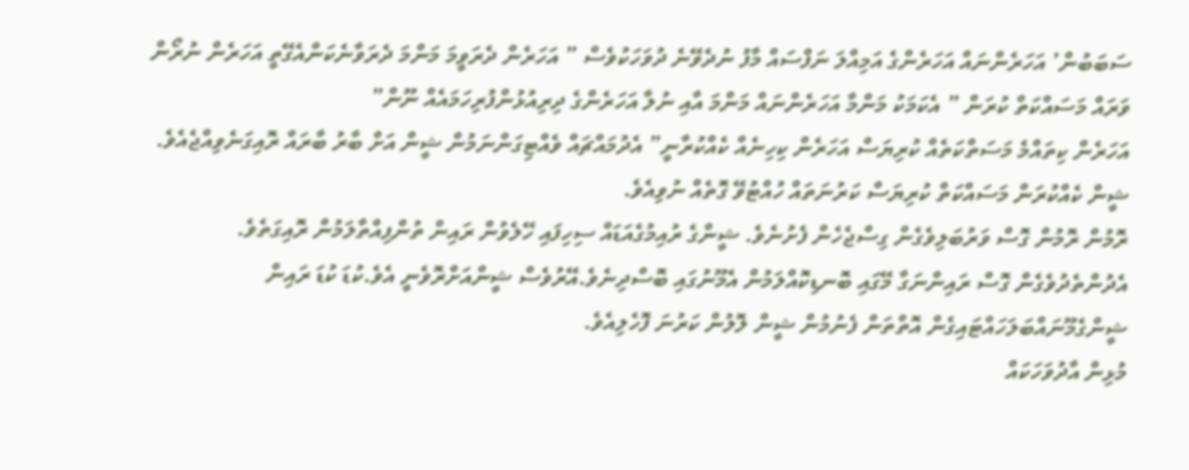ސަބަބުން’ އަހަރެންނައް އަހަރެންގެ އަމިއްލަ ނަފްސައް މާފު ނުދެވޭނެ ދުވަހަކުވެސް ” އަހަރެން ދެރަވީމަ މަންމަ ދެރަވާނެކަންއެގޭތީ އަހަރެން ނުރޯން ވަރައް މަސައްކަތް ކުރަން ” އެކަމަކު މަންމާ އަހަރެންނައް މަންމަ އާއި ނުލާ އަހަރެންގެ ދިރިއުޅުންފުރިހަމައެއް ނޫން”
އަހަރެން ކިތައްމެ މަސަތްކަތެއް ކުރިޔަސް އަހަރެން ކިހިނެއް ކެއްކުރާނީ” އެދުމައްޗައް ވެއްޓިގަންނަމުން ޝީން އަށް ބާރު ބާރައް ރޮއިގަނެވިއްޖެއެވެ. ޝީން ކެއްކުރަން މަސައްކަތް ކުރިޔަސް ކަރުނަތައް ހުއްޓުވޭ ގޮތެއް ނުވިއެވެ.
ރޮމުން ރޮމުން ގޮސް ވަރުބަލިވެގެން ގިސްޖެހެން ފެށުނެވެ. ޝީންގެ ރުއިމުގެއަޑައް ސިހިފައި ހޭލެވުން ރައިން ތުންފިއްތާލަމުން ރޮއިގަތެވެ.
އެދުންތެދުވެގެން ގޮސް ރައިންނަގާ މޭގައި ބޮނޑިކޮއްލަމުން އެމޫނުގައި ބޮސްދިނެވެ.އޭރުވެސް ޝީންއަށްރޮވެނީ އެވެ.ކުޑަ ކުޑަ ރައިން ޝީންގެމޫނައްބަލަހައްޓައިގެން އޮތްތަން ފެނުމުން ޝީން ލޮލުން ކަރުނަ ފޮހެލިއެވެ.
މުޅިން އާދުވަހަކައް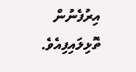އިރުފެނުން ތޮޅިލައިފިއެވެ.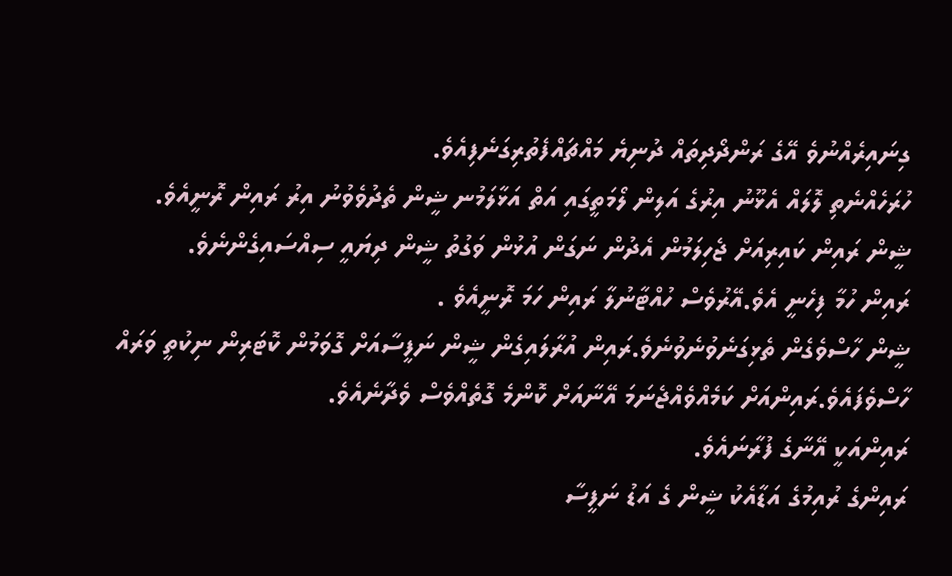ގިނައިރެއްނުވެ އޭގެ ރަންދޯދިތައް ދުނިޔެ މައްޗައްފެތުރިގަނެފިއެވެ.
ހުރަހެއްނެތި ލޮލައް އެޅޫނު އިރުގެ އަލިން ލޯމަތީގައި އަތް އަޅާލަމުނ ޝީން ތެދުވެވުނު އިރު ރައިން ރޮނީއެވެ.
ޝީން ރައިން ކައިރިއަށް ޖެހިލަމުން އެދުން ނަގަން އުޅުން ވަގުތު ޝީން ދިޔައީ ސިއްސައިގެންނެވެ.
ރައިން ހުމާ ފިހެނީ އެވެ.އޭރުވެސް ހުއްޓާނުލާ ރައިން ހަމަ ރޮނީއެވެ .
ޝީން ހާސްވެގެން ތެޅިގަނެވުނެވުނެވެ.ރައިން އުރާލައިގެން ޝީން ނަފީސާއަށް ގޮވަމުން ކޮޓަރިން ނިކުތީ ވަރައް ހާސްވެފައެވެ.ރައިންއަށް ކަމެއްވެއްޖެނަމަ އޭނާއަށް ކޮންމެ ގޮތެއްވެސް ވެދާނެއެވެ.
ރައިންއަކީ އޭނާގެ ފުރާނައެވެ.
ރައިންގެ ރުއިމުގެ އަޑާއެކު ޝީން ގެ އަޑު ނަފީސާ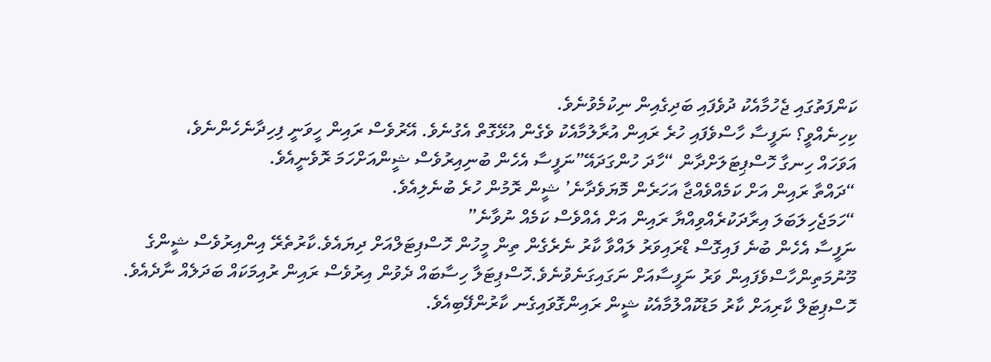ކަންފަތުގައި ޖެހުމާއެކު ދުވެފައި ބަދިގެއިން ނިކުމެވުނެވެ.
ކިހިނެއްވީ؟ ނަފީސާ ހާސްވެފައި ހުރެ ރައިން އުރާލުމާއެކު ވެގެން އުޅޭގޮތް އެގުނެވެ. އޭރުވެސް ރައިން ހީވަނީ ފިހިދާނެހެންނެވެ،
އަވަހައް ހިނގާ ހޮސްޕިޓަލަށްދާން “ހާދަ ހުންގަދައޭ”ނަފީސާ އެހެން ބުނިއިރުވެސް ޝީންއަށްހަމަ ރޮވެނީއެވެ.
“ދައްތާ ރައިން އަށް ކަމެއްވެއްޖާ އަހަރެން މޮޔަވެދާނެ’ ޝީން ރޮމުން ހުރެ ބުނެލިއެވެ.
“ހަމަޖެހިލަބަލަ އިރާދަކުރެއްވިއްޔާ ރައިން އަށް އެއްވެސް ކަމެއް ނުވާނެ”
ނަފީސާ އެހެން ބުނެ ފައިގޮސް ޑްރައިވަރު ލައްވާ ކާރު ނެރެގެން ތިން މީހުން ހޮސްޕިޓަލްއަށް ދިޔައެވެ.ކާރުތެރޭ އިންއިރުވެސް ޝީންގެ މޫނުމަތިންހާސްވެފައިން ވަރު ނަފީސާއަށް ނަގައިގަނެވުނެވެ.ހޮސްޕިޓަލާ ހިސާބައް ދެވުން އިރުވެސް ރައިން ރުއިމަކައް ބަދަލެއް ނާދެއެވެ.
ހޮސްޕިޓަލް ކާރިއަށް ކާރު މަޑުކޮއްލުމާއެކު ޝީން ރައިންގޮވައިގެނ ކާރުންފޭބިއެވެ.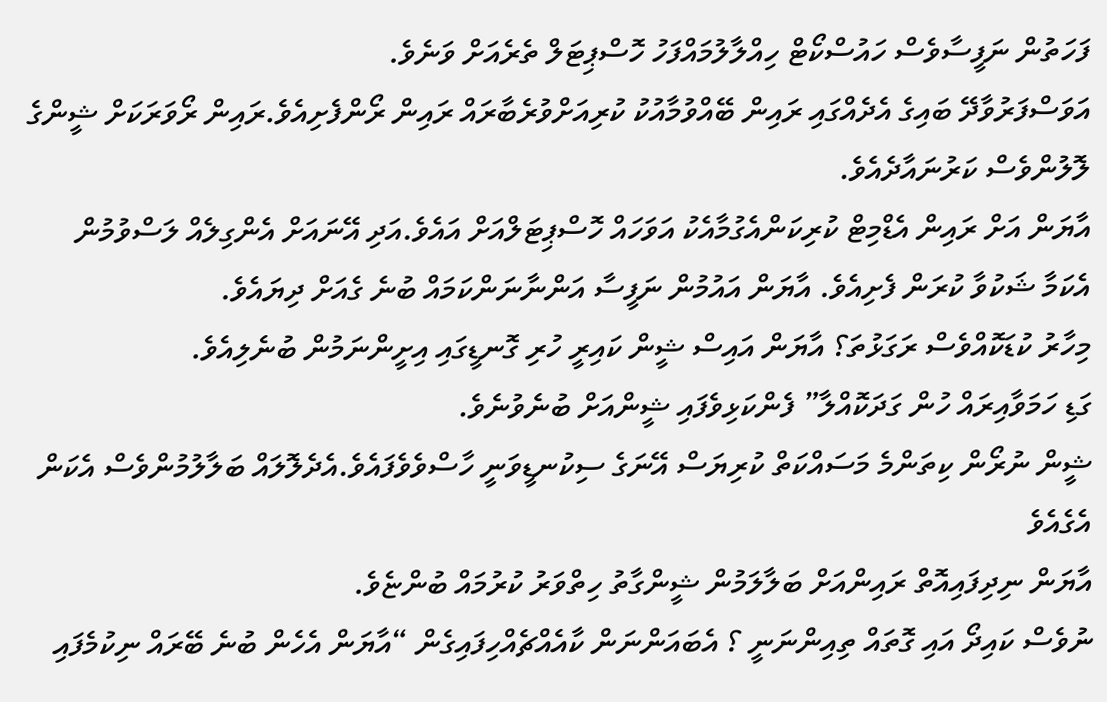ފަހަތުން ނަފީސާވެސް ހައުސްކޯޓް ހިއްލާލުމައްފަހު ހޮސްޕިޓަލް ތެރެއަށް ވަނެވެ.
އަވަސްފަރުވާދޭ ބައިގެ އެދެއްގައި ރައިން ބޭއްވުމާއުކު ކުރިއަށްވުރެބާރައް ރައިން ރޯންފެށިއެވެ.ރައިން ރޯވަރަކަށް ޝީންގެ ލޮލުންވެސް ކަރުނައާދެއެވެ.
އާޔަން އަށް ރައިން އެޑްމިޓް ކުރިކަންއެގުމާއެކު އަވަހައް ހޮސްޕިޓަލްއަށް އައެވެ.އަދި އޭނައަށް އެންގިލެއް ލަސްވުމުން އެކަމާ ޝަކުވާ ކުރަން ފެށިއެވެ. އާޔަން އައުމުން ނަފީސާ އަންނާނަންކަމައް ބުނެ ގެއަށް ދިޔައެވެ.
މިހާރު ކުޑަކޮއްވެސް ރަގަޅުތަ؟ އާޔަން އައިސް ޝީން ކައިރީ ހުރި ގޮނޑީގައި އިށީންނަމުން ބުނެލިއެވެ.
ގަޑި ހަމަވާއިރައް ހުން ގަދަކޮއްލާ” ފެންކަޅިވެފައި ޝީންއަށް ބުނެވުނެވެ.
ޝީން ނުރޯން ކިތަންމެ މަސައްކަތް ކުރިޔަސް އޭނަގެ ސިކުނޑީވަނީ ހާސްވެވެފައެވެ.އެދެލޮލައް ބަލާލުމުންވެސް އެކަން އެގެއެވެ
އާޔަން ނިދިފައިއޮތް ރައިންއަށް ބަލާލަމުން ޝީންގާތު ހިތްވަރު ކުރުމައް ބުންޏެވެ.
ނުވެސް ކައިދޯ އައި ގޮތައް ތިއިންނަނީ ؟ އެބައަންނަން ކާއެއްޗެއްހިފައިގެން “އާޔަން އެހެން ބުނެ ބޭރައް ނިކުމެފައި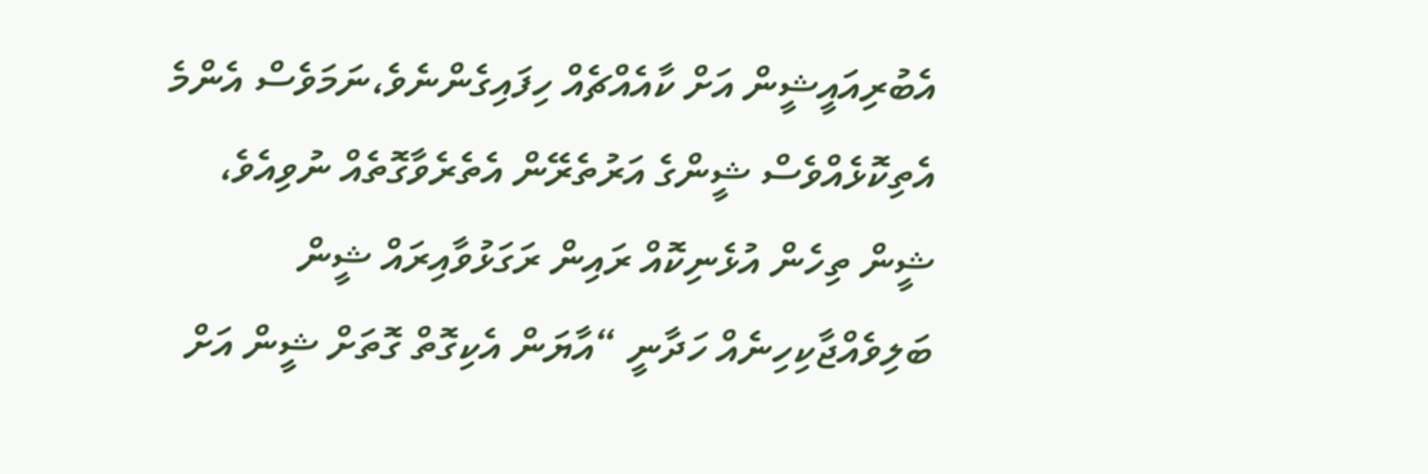އެބުރިއައީޝީން އަށް ކާއެއްޗެއް ހިފައިގެންނެވެ،ނަމަވެސް އެންމެ އެތިކޮޅެއްވެސް ޝީންގެ އަރުތެރޭން އެތެރެވާގޮތެއް ނުވިއެވެ،
ޝީން ތިހެން އުޅެނިކޮއް ރައިން ރަގަޅުވާއިރައް ޝީން ބަލިވެއްޖާކިހިނެއް ހަދާނީ “އާޔަން އެކިގޮތް ގޮތަށް ޝީން އަށް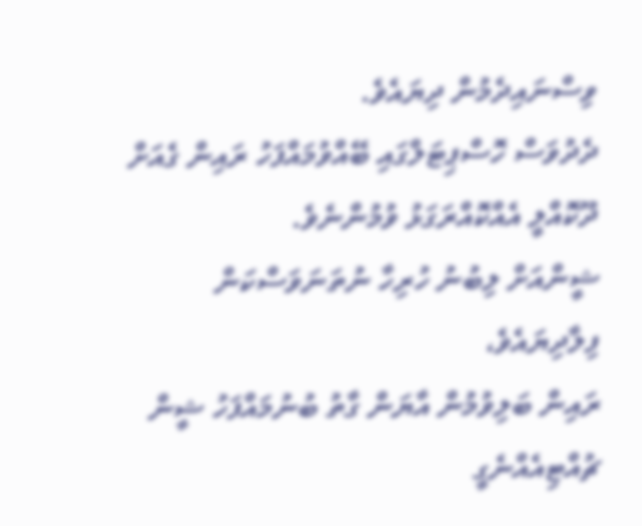ވިސްނައިދެމުން ދިޔައެވެ.
ދެދުވަސް ހޮސްޕިޓަލްގައި ބޭއްވުމައްފަހު ރައިން ގެއަށް ދޫކޮއްލީ އެއްކޮއްރަގަޅު ވުމުންނެވެ.
ޝީންއަށް ލިބުނު ހުރިހާ ނުތަނަވަސްކަން ފިލާދިޔައެވެ،
ރައިން ބަލިވުމުން އާޔަން ގާތު ބުނުމައްފަހު ޝީން ޗުއްޓިއެއްނެގީ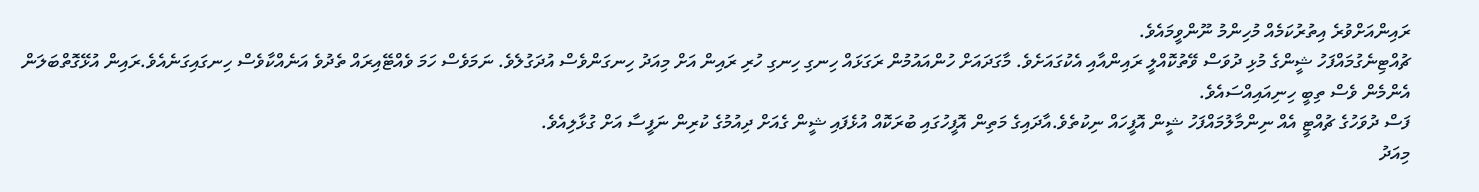ރައިންއަށްވުރެ އިތުރުކަމެއް މުހިންމު ނޫންވީމައެވެ.
ޗުއްޓިނެގުމައްފަހު ޝީންގެ މުޅި ދުވަސް ވޭތުކޮއްލީ ރައިންއާއި އެކުގައަށެވެ. މާގަދައަށް ހުންއައުމުން ރަގަޅައް ހިނގި ހިނގި ހުރި ރައިން އަށް މިއަދު ހިނގަންވެސް އުދަގުލެވެ. ނަމަވެސް ހަމަ ވެއްޓޭއިރައް ތެދުވެ އަނެއްކާވެސް ހިނގައިގަނެއެވެ.ރައިން އުޅޭގޮތްބަލަން އެންމެން ވެސް ތިބީ ހިނިއައިއްސައެވެ.
ފަސް ދުވަހުގެ ޗުއްޓީ އެއް ނިންމާލުމައްފަހު ޝީން އޮފީހައް ނިކުތެވެ.އާދައިގެ މަތިން އޮފީހުގައި ބުރަކޮއް އުޅެފައި ޝީން ގެއަށް ދިއުމުގެ ކުރިން ނަފީސާ އަށް ގުޅާލިއެވެ.
މިއަދު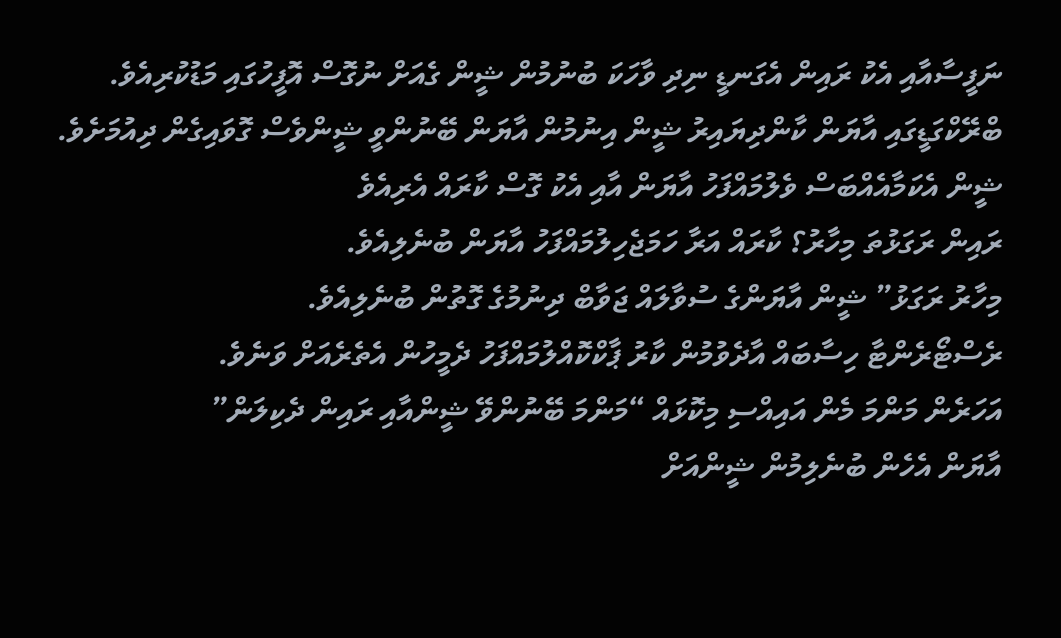ނަފީސާއާއި އެކު ރައިން އެގަނޑީ ނިދި ވާހަކަ ބުނުމުން ޝީން ގެއަށް ނުގޮސް އޮފީހުގައި މަޑުކުރިއެވެ.
ބްރޭކްގަޑީގައި އާޔަން ކާންދިޔައިރު ޝީން އިނުމުން އާޔަން ބޭނުންވީ ޝީންވެސް ގޮވައިގެން ދިއުމަށެވެ.
ޝީން އެކަމާއެއްބަސް ވެލުމައްފަހު އާޔަން އާއި އެކު ގޮސް ކާރައް އެރިއެވެ
ރައިން ރަގަޅުތަ މިހާރު؟ ކާރައް އަރާ ހަމަޖެހިލުމައްފަހު އާޔަން ބުނެލިއެވެ.
މިހާރު ރަގަޅު” ޝީން އާޔަންގެ ސުވާލައް ޖަވާބް ދިނުމުގެ ގޮތުން ބުނެލިއެވެ.
ރެސްޓޯރެންޓާ ހިސާބައް އާދެވުމުން ކާރު ޕާކްކޮއްލުމައްފަހު ދެމީހުން އެތެރެއަށް ވަނެވެ.
އަހަރެން މަންމަ މެން އައިއްސި މިކޮޅައް “މަންމަ ބޭނުންވޭ ޝީންއާއި ރައިން ދެކިލަން”
އާޔަން އެހެން ބުނެލިމުން ޝީންއަށް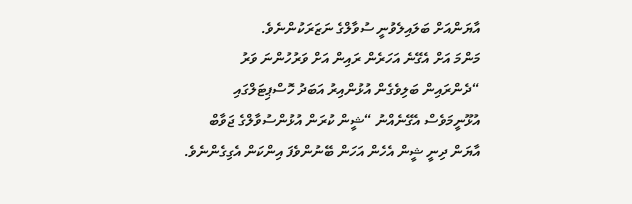އާޔަންއަށް ބަލައިލެވުނީ ސުވާލްގެ ނަޒަރަކުންނެވެ.
މަންމަ އަށް އެގޭނެ އަހަރެން ރައިން އަށް ވަރުހުންނަ ވަރު “ދެންރައިން ބަލިވެގެން އުޅުންއިރު އަބަދު ހޮސްޕިޓަލްގައި އުޅޫނީމަވެސް އެގޭނެއްނު “ޝީން ކުރަން އުޅުންސުވާލްގެ ޖަވާބް އާޔަން ދިނީ ޝީން އެހެން އަހަން ބޭނުންވެފަ އިންކަން އެގިގެންނެވެ.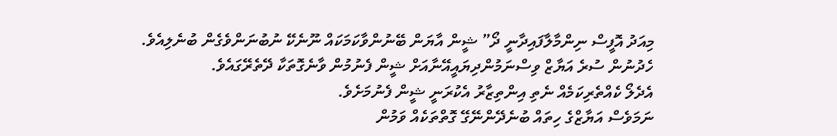މިއަދު އޮފީސް ނިންމާލާފައިދާނީ ދޯ” ޝީން އާޔަން ބޭނުންވާކަމަކައް ނޫނެކޭ ނުބުނަންވެގެން ބުނެލިއެވެ.
ހެދުނުން ސުރެ އަޔާޒް ވިސްނަމުންދިޔައީއޭނާއަށް ޝީން ފެނުމުން ވާނެގޮތަކާ ދޭތެރޭގައެވެ.
އެދެލޯ ކެއްތެރިކަމެއް ނެތި އިންތިޒާރު އެކުރަނީ ޝީން ފެނުމަށެވެ.
ނަމަވެސް އަޔާޒްގެ ހިތައް ބުނެދޭންނޭގޭ ގޮތްތަކެއް ވަމުން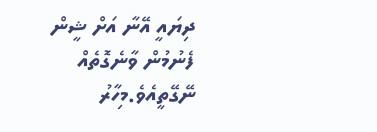ދިޔައީ އޭނާ އަށް ޝީން ފެނުމުން ވާނެގޮތެއް ނޭގޭތީއެވެ.މިހާރު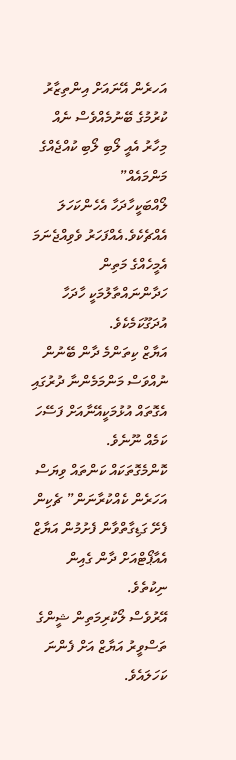އަހރެން އޭނައަށް އިންތިޒާރު ކުރުމުގެ ބޭނުމެއްވެސް ނެއް މިހާރު އެއީ ލޯބި ލޯބި ކުއްޖެއްގެ މަންމައެއް”
ލޯއްބަކީހާދަހާ އެހެންކަހަލަ އެއްޗެކެވެ.އެއްފަހަރު ވެވިއްޖެނަމަ އެމީހެއްގެ މަތިން ހަދާންނައްތާލުމަކީ ހާދަހާ އުދަގޫކަމެކެވެ.
އަޔާޒް ކިތަންމެ ދާން ބޭނުން ނުއްވަސް މަންމަމެންނާ ދުރުގައި އެގޮތައް އުޅުމަކީއޭނާއަށް ފަސޭހަ ކަމެއް ނޫނެވެ.
ކޮންމެގޮތަކައް ކަންތައް ވިޔަސް އަހަރެން ކެއްކުރާނަން” ޗެކިން ފެށޭ ގަޑިގާތްވާން ފެށުމުން އަޔާޒް އެއާޕޯޓްއަށް ދާން ގެއިން ނިކުތެވެ.
އޭރުވެސް ލޯކުރިމަތިން ޝީންގެ ތަސްވީރު އަޔާޒް އަށް ފެންނަ ކަހަލައެވެ.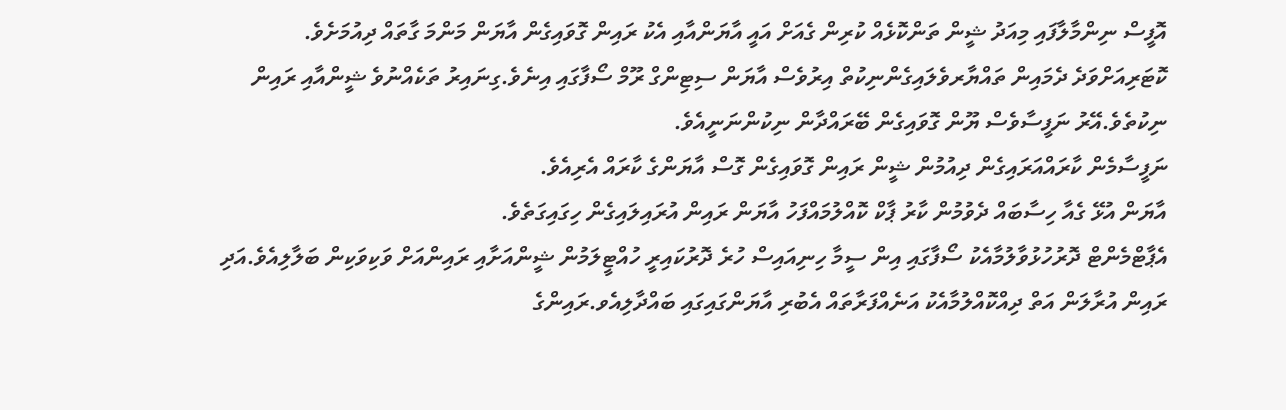އޮފީސް ނިންމާލާފައި މިއަދު ޝީން ތަންކޮޅެއް ކުރިން ގެއަށް އައީ އާޔަންއާއި އެކު ރައިން ގޮވައިގެން އާޔަން މަންމަ ގާތައް ދިއުމަށެވެ.
ކޮޓަރިއަށްވަދެ ދެމައިން ތައްޔާރވެލައިގެންނިކުތް އިރުވެސް އާޔަން ސިޓިންގް ރޫމް ސޯފާގައި އިނެވެ.ގިނައިރު ތަކެއްނުވެ ޝީންއާއި ރައިން ނިކުތެވެ.އޭރު ނަފީސާވެސް ޔޫން ގޮވައިގެން ބޭރައްދާން ނިކުންނަނީއެވެ.
ނަފީސާމެން ކާރައްއަރައިގެން ދިއުމުން ޝީން ރައިން ގޮވައިގެން ގޮސް އާޔަންގެ ކާރައް އެރިއެވެ.
އާޔަން އުޅޭ ގެއާ ހިސާބައް ދެވުމުން ކާރު ޕާކް ކޮއްލުމައްފަހު އާޔަން ރައިން އުރައިލައިގެން ހިގައިގަތެވެ.
އެޕާޓްމެންޓް ދޮރުހުޅުވާލުމާއެކު ސޯފާގައި އިން ސީމާ ހިނިއައިސް ހުރެ ދޮރުކައިރީ ހުއްޓީލަމުން ޝީންއަށާއި ރައިންއަށް ވަކިވަކިން ބަލާލިއެވެ.އަދި ރައިން އުރާލަން އަތް ދިއްކޮއްލުމާއެކު އަނެއްފަރާތައް އެބުރި އާޔަންގައިގައި ބައްދާލިއެވ.ރައިންގެ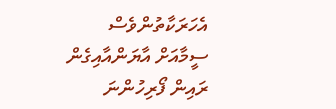އެހަރަކާތުންވެސް ސީމާއަށް އާޔަންއާއިގެން ރައިން ފޯރިހުންނަ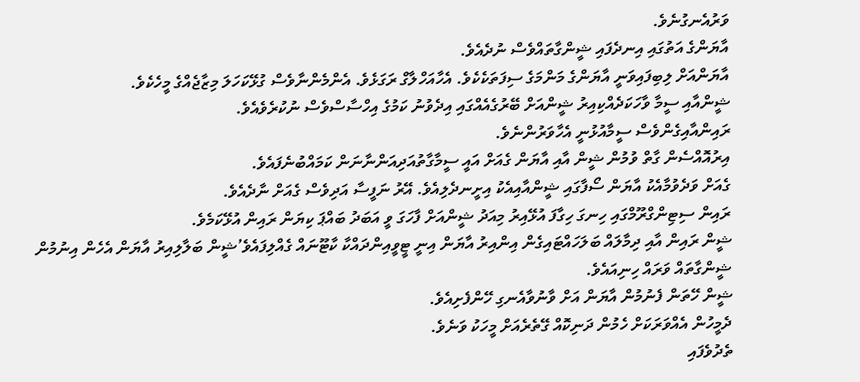ވަރުއެނގުނެވެ.
އާޔަންގެ އަތުގައި އިނދެފައި ޝީންގާތައްވެސް ނުދެއެވެ.
އާޔަންއަށް ލިބިފައިވަނީ އާޔަންގެ މަންމަގެ ސިފަތަކެކެވެ. އެހާއަހްލާގް ރަގަޅެވެ. އެންމެންނާވެސް ގުޅޭކަހަލަ މިޒާޖެއްގެ މީހެކެވެ.
ޝީންއާއި ސީމާ ވާހަކަދެއްކިއިރު ޝީންއަށް ބޭރުގެއެއްގައި އިދެވުނު ކަމުގެ އިހްސާސްވެސް ނުކުރެވެއެވެ.
ރައިންއާއިގެންވެސް ސީމާއުޅުނީ އެހާވަރުންނެވެ.
އިރުއޮއްސެން ގާތް ވުމުން ޝީން އާއި އާޔަން ގެއަށް އައީ ސީމާގާތުއަދިއަންނާނަން ކަމައްބުނެފައެވެ.
ގެއަށް ވަދެވުމާއެކު އާޔަން ސޯފާގައި ޝީންއާއިއެކު އިށީނދެލިއެވެ. އޭރު ނަފީސާ އަދިވެސް ގެއަށް ނާދެއެވެ.
ރައިން ސިޓިންގްރޫމްގައި ހިނގަ ހިގާފަ އުޅޭއިރު މިއަދު ޝީންއަށް ފާހަގަ ވީ އަބަދު ބައްޕަ ކިޔަން ރައިން އުޅޭކަމެވެ.
ޝީން ރައިން އާއި ދިމާލައް ބަލަހައްޓައިގެން އިންއިރު އާޔަން އިނީ ޓީވީއިންދައްކާ ކާޓޫނައް ގެއްލިފައެވެ’ޝީން ބަލާލިއިރު އާޔަން އެހެން އިނުމުން ޝީންގާތައް ވަރައް ހިނިއައެވެ.
ޝީން ހޭތަން ފެނުމުން އާޔަން އަށް ވާނުވާއެނގި ހޭންފެށިއެވެ.
ދެމީހުން އެއްވަރަކަށް ހެމުން ދަނިކޮއް ގޭތެރެއަށް މީހަކު ވަނެވެ.
ތެދުވެފައި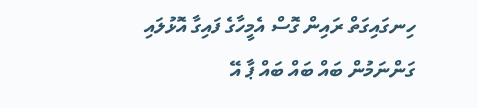ހިނގައިގަތް ރައިން ގޮސް އެމީހާގެ ފައިގާ އޮޅުލައި ގަންނަމުން ބައް ބައް ބައް ޕާ އޭ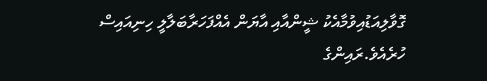ގޮވާލިއަޑުއިވުމާއެކު ޝީންއާއި އާޔަން އެއްފަހަރާބަލާލީ ހިނިއައިސް ހުރެއެވެ.ރައިންގެ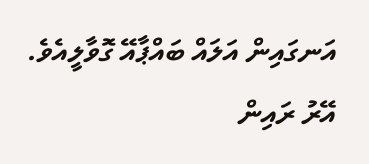އަނގައިން އަލައް ބައްޕާއޭ ގޮވާލީއެވެ.
އޭރު ރައިން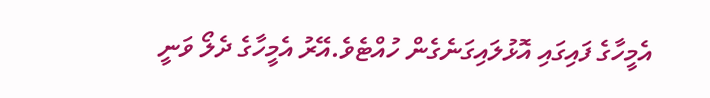އެމީހާގެ ފައިގައި އޮޅުލައިގަނެގެން ހުއްޓެވެ.އޭރު އެމީހާގެ ދެލޯ ވަނީ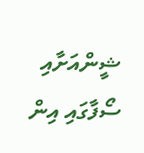ޝީންއަށާއި ސޯފާގައި އިން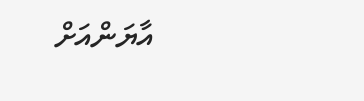އާޔަންއަށް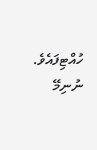ހުއްޓިފައެވެ.
ނުނިމޭ